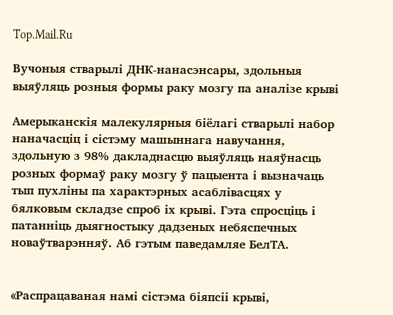Top.Mail.Ru

Вучоныя стварылі ДНК-нанасэнсары, здольныя выяўляць розныя формы раку мозгу па аналізе крыві

Амерыканскія малекулярныя біёлагі стварылі набор наначасціц і сістэму машыннага навучання, здольную з 98% дакладнасцю выяўляць наяўнасць розных формаў раку мозгу ў пацыента і вызначаць тып пухліны па характэрных асаблівасцях у бялковым складзе спроб іх крыві. Гэта спросціць і патанніць дыягностыку дадзеных небяспечных новаўтварэнняў. Аб гэтым паведамляе БелТА.


«Распрацаваная намі сістэма біяпсіі крыві,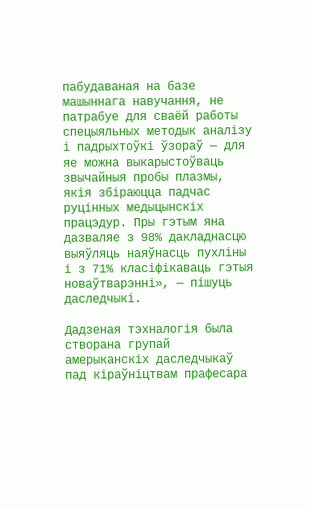пабудаваная на базе машыннага навучання, не патрабуе для сваёй работы спецыяльных методык аналізу і падрыхтоўкі ўзораў — для яе можна выкарыстоўваць звычайныя пробы плазмы, якія збіраюцца падчас руцінных медыцынскіх працэдур. Пры гэтым яна дазваляе з 98% дакладнасцю выяўляць наяўнасць пухліны і з 71% класіфікаваць гэтыя новаўтварэнні», — пішуць даследчыкі.

Дадзеная тэхналогія была створана групай амерыканскіх даследчыкаў пад кіраўніцтвам прафесара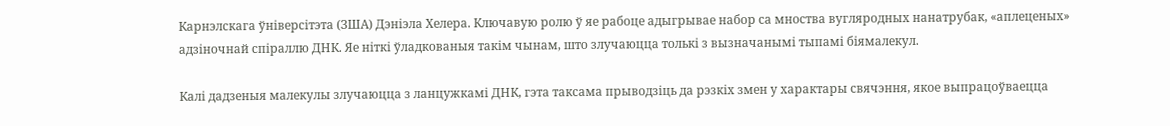Карнэлскага ўніверсітэта (ЗША) Дэніэла Хелера. Ключавую ролю ў яе рабоце адыгрывае набор са мноства вугляродных нанатрубак, «аплеценых» адзіночнай спіраллю ДНК. Яе ніткі ўладкованыя такім чынам, што злучаюцца толькі з вызначанымі тыпамі біямалекул.

Калі дадзеныя малекулы злучаюцца з ланцужкамі ДНК, гэта таксама прыводзіць да рэзкіх змен у характары свячэння, якое выпрацоўваецца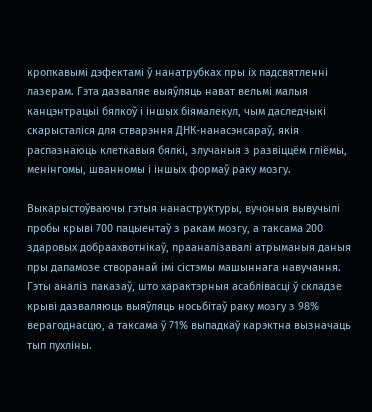кропкавымі дэфектамі ў нанатрубках пры іх падсвятленні лазерам. Гэта дазваляе выяўляць нават вельмі малыя канцэнтрацыі бялкоў і іншых біямалекул, чым даследчыкі скарысталіся для стварэння ДНК-нанасэнсараў, якія распазнаюць клеткавыя бялкі, злучаныя з развіццём гліёмы, менінгомы, шванномы і іншых формаў раку мозгу.

Выкарыстоўваючы гэтыя нанаструктуры, вучоныя вывучылі пробы крыві 700 пацыентаў з ракам мозгу, а таксама 200 здаровых добраахвотнікаў, прааналізавалі атрыманыя даныя пры дапамозе створанай імі сістэмы машыннага навучання. Гэты аналіз паказаў, што характэрныя асаблівасці ў складзе крыві дазваляюць выяўляць носьбітаў раку мозгу з 98% верагоднасцю, а таксама ў 71% выпадкаў карэктна вызначаць тып пухліны.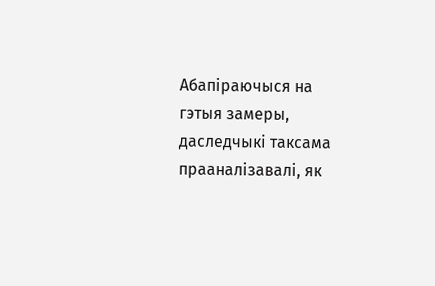Абапіраючыся на гэтыя замеры, даследчыкі таксама прааналізавалі, як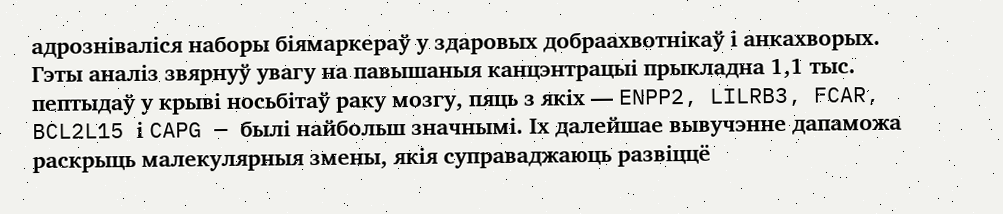адрозніваліся наборы біямаркераў у здаровых добраахвотнікаў і анкахворых. Гэты аналіз звярнуў увагу на павышаныя канцэнтрацыі прыкладна 1,1 тыс. пептыдаў у крыві носьбітаў раку мозгу, пяць з якіх — ENPP2, LILRB3, FCAR, BCL2L15 і CAPG — былі найбольш значнымі. Іх далейшае вывучэнне дапаможа раскрыць малекулярныя змены, якія суправаджаюць развіццё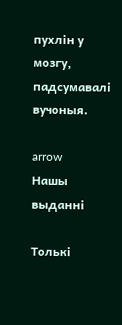пухлін у мозгу, падсумавалі вучоныя.

arrow
Нашы выданні

Толькі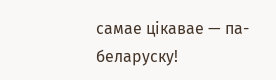самае цікавае — па-беларуску!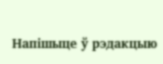Напішыце ў рэдакцыю